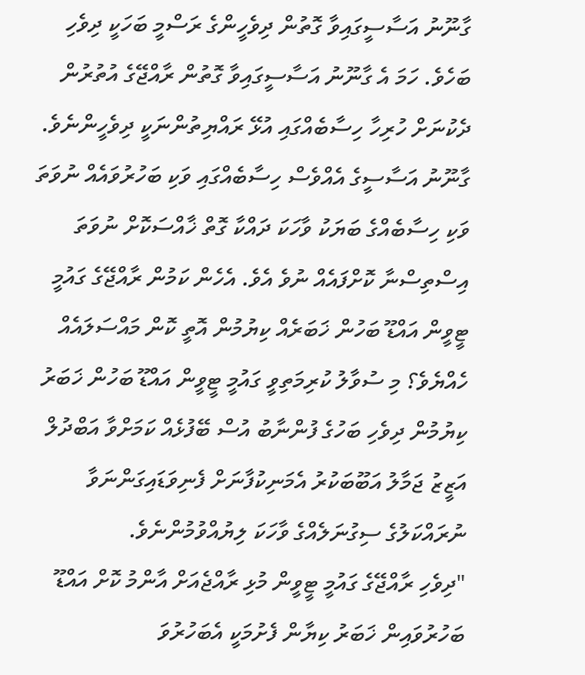ގާނޫނު އަސާސީގައިވާ ގޮތުން ދިވެހީންގެ ރަސްމީ ބަހަކީ ދިވެހި ބަހެވެ. ހަމަ އެ ގާނޫނު އަސާސީގައިވާ ގޮތުން ރާއްޖޭގެ އުތުރުން ދެކުނަށް ހުރިހާ ހިސާބެއްގައި އުޅޭ ރައްޔިތުންނަކީ ދިވެހީންނެވެ. ގާނޫނު އަސާސީގެ އެއްވެސް ހިސާބެއްގައި ވަކި ބަހުރުވައެއް ނުވަތަ ވަކި ހިސާބެއްގެ ބަޔަކު ވާހަކަ ދައްކާ ގޮތް ޚާއްސަކޮށް ނުވަތަ އިސްތިސްނާ ކޮށްފައެއް ނުވެ އެވެ. އެހެން ކަމުން ރާއްޖޭގެ ގައުމީ ޓީވީން އައްޑޫ ބަހުން ޚަބަރެއް ކިޔުމުން އޮތީ ކޮން މައްސަލައެއް ހެއްޔެވެ؟ މި ސުވާލު ކުރިމަތިވީ ގައުމީ ޓީވީން އައްޑޫ ބަހުން ޚަބަރު ކިޔުމުން ދިވެހި ބަހުގެ ފުންނާބު އުސް ބޭފުޅެއް ކަމަށްވާ އަބްދުލް އަޒީޒު ޖަމާލު އަބޫބަކުރު އެމަނިކުފާނަށް ފެނިވަޑައިގަންނަވާ ނުރައްކަލުގެ ސިގުނަލެއްގެ ވާހަކަ ލިޔުއްވުމުންނެވެ.
"ދިވެހި ރާއްޖޭގެ ގައުމީ ޓީވީން މުޅި ރާއްޖެއަށް އާންމު ކޮށް އައްޑޫ ބަހުރުވައިން ޚަބަރު ކިޔާން ފެށުމަކީ އެބަހުރުވަ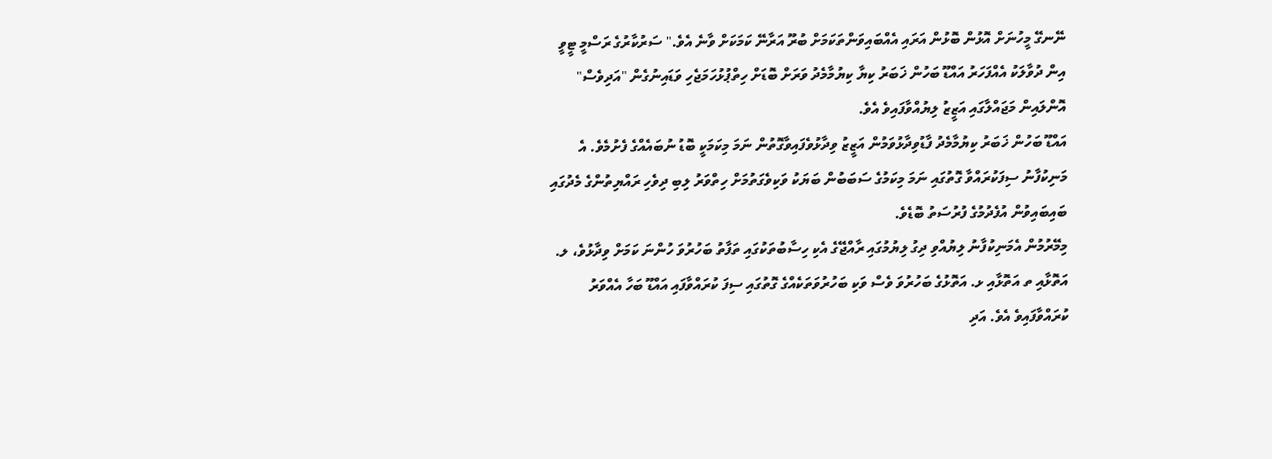ނޭނގޭ މީހުނަށް އޮޅުން ބޮޅުން އަރައި އެއްބައިވަންތަކަމަށް ބުރޫ އަރާނޭ ކަމަކަށް ވާނެ އެވެ." ސަރުކާރުގެ ރަސްމީ ޓީވީ އިން ދުވާލަކު އެއްފަހަރު އައްޑޫ ބަހުން ޚަބަރު ކިޔާ ކިޔުމާމެދު ވަރަށް ބޮޑަށް ހިތްޕުޅުހަމަޖެހި ވަޑައިނުގެން "އަދިވެސް" އޮންލައިން މަޖައްލާގައި އަޒީޒު ލިޔުއްވާފައިވެ އެވެ.
އައްޑޫ ބަހުން ޚަބަރު ކިޔުމާމެދު ފާޑުވިދާޅުވަމުން އަޒީޒު ވިދާޅުވެފައިވާގޮތުން ނަމަ މިކަމަކީ ބޮޑު ނުބައެއްގެ ފެށުމެވެ. އެ މަނިކުފާނު ސިފަކުރައްވާ ގޮތުގައި ނަމަ މިކަމުގެ ސަބަބުން ބަޔަކު ވަކިވެގަތުމަށް ހިތްވަރު ލިބި ދިވެހި ރައްޔިތުންގެ މެދުގައި ބައިބައިވުން އުފެދުމުގެ ފުރުސަތު ބޮޑެވެ.
މިމޭރުމުން އެމަނިކުފާނު ލިޔުއްވި ދިގު ލިޔުމުގައި ރާއްޖޭގެ އެކި ހިސާބުތަކުގައި ތަފާތު ބަހުރުވަ ހުންނަ ކަމަށް ވިދާޅުވެ، ލ. އަތޮޅާއި ތ އަތޮޅާއި ޅ. އަތޮޅުގެ ބަހުރުވަ ވެސް ވަކި ބަހުރުވަތަކެއްގެ ގޮތުގައި ސިފަ ކުރައްވާފައި އައްޑޫ ބަހާ އެއްވަރު ކުރައްވާފައިވެ އެވެ. އަދި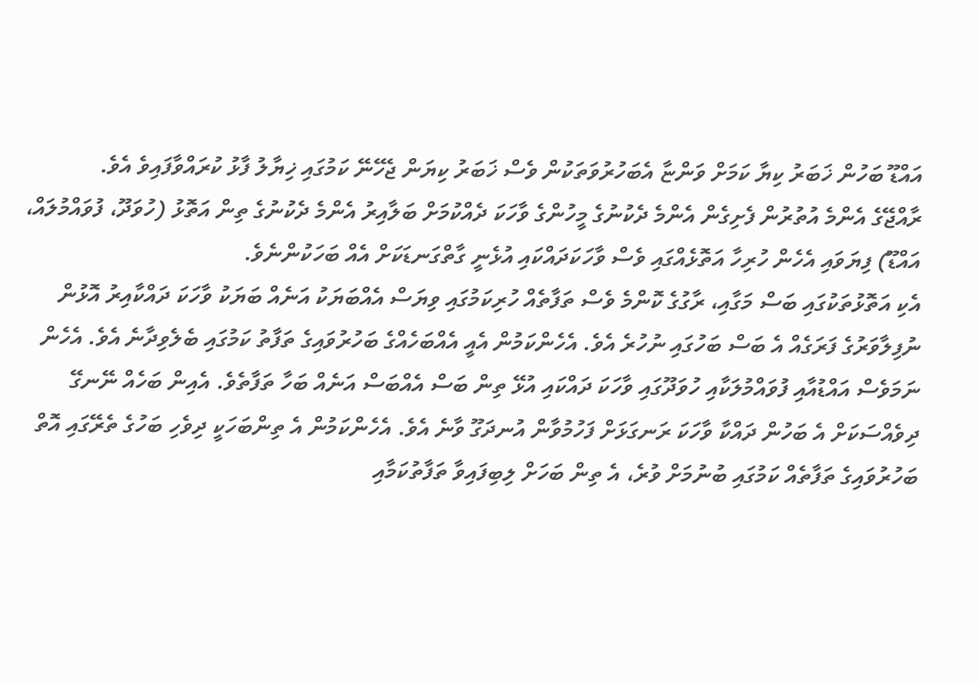އައްޑޫ ބަހުން ޚަބަރު ކިޔާ ކަމަށް ވަންޏާ އެބަހުރުވަތަކުން ވެސް ޚަބަރު ކިޔަން ޖެހޭނޭ ކަމުގައި ޚިޔާލު ފާޅު ކުރައްވާފައިވެ އެވެ.
ރާއްޖޭގެ އެންމެ އުތުރުން ފެށިގެން އެންމެ ދެކުނުގެ މީހުންގެ ވާހަކަ ދެއްކުމަށް ބަލާއިރު އެންމެ ދެކުނުގެ ތިން އަތޮޅު (ހުވަދޫ، ފުވައްމުލައް، އައްޑޫ) ފިޔަވައި އެހެން ހުރިހާ އަތޮޅެއްގައި ވެސް ވާހަކަދައްކައި އުޅެނީ ގާތްގަނޑަކަށް އެއް ބަހަކުންނެވެ.
އެކި އަތޮޅުތަކުގައި ބަސް މަގާއި، ރާގުގެ ކޮންމެ ވެސް ތަފާތެއް ހުރިކަމުގައި ވިޔަސް އެއްބަޔަކު އަނެއް ބަޔަކު ވާހަކަ ދައްކާއިރު އޮޅުން ނުފިލާވަރުގެ ފަރަގެއް އެ ބަސް ބަހުގައި ނުހުރެ އެވެ. އެހެންކަމުން އެއީ އެއްބަހެއްގެ ބަހުރުވައިގެ ތަފާތު ކަމުގައި ބެލެވިދާނެ އެވެ. އެހެން ނަމަވެސް އައްޑުއާއި ފުވައްމުލަކާއި ހުވަދޫގައި ވާހަކަ ދައްކައި އުޅޭ ތިން ބަސް އެއްބަސް އަނެއް ބަހާ ތަފާތެވެ. އެއިން ބަހެއް ނޭނގޭ ދިވެއްސަކަށް އެ ބަހުން ދައްކާ ވާހަކަ ރަނގަޅަށް ފަހުމުވާން އުނދަގޫ ވާނެ އެވެ. އެހެންކަމުން އެ ތިންބަހަކީ ދިވެހި ބަހުގެ ތެރޭގައި އޮތް ބަހުރުވައިގެ ތަފާތެއް ކަމުގައި ބުނުމަށް ވުރެ، އެ ތިން ބަހަށް ލިބިފައިވާ ތަފާތުކަމާއި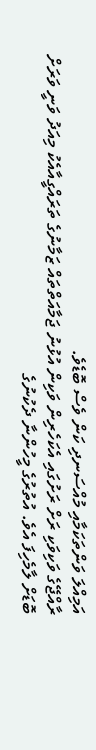އަމިއްލަ ވަންތަކަމާއި މުއްސަނދި ކަން ވެސް ބޮޑެވެ.
ރާއްޖޭގެ ވަކިވަކި ރަށް ރަށުގައި އެކަހެރިން ވަކިން އުޅުނު ޖަމާއަތްތައް ޒަމާނުގެ ތަރައްގީއާއެކު މިއަދު ވަނީ ވަރަށް ބޮޑަށް ލާމެހިފަ އެވެ. އުތުރުގެ މީހުންނާ ދެކުނުގެ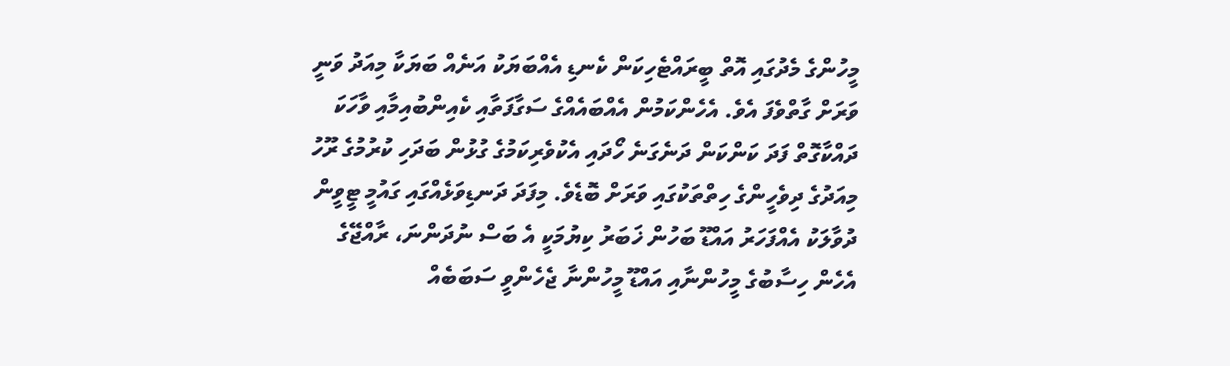މީހުންގެ މެދުގައި އޮތް ބީރައްޓެހިކަން ކެނޑި އެއްބަޔަކު އަނެއް ބަޔަކާ މިއަދު ވަނީ ވަރަށް ގާތްވެފަ އެވެ. އެހެންކަމުން އެއްބައެއްގެ ސަގާފަތާއި ކެއިންބުއިމާއި ވާހަކަ ދައްކާގޮތް ފަދަ ކަންކަން ދަނެގަނެ ހޯދައި އެކުވެރިކަމުގެ ގުޅުން ބަދަހި ކުރުމުގެ ރޫހު މިއަދުގެ ދިވެހީންގެ ހިތްތަކުގައި ވަރަށް ބޮޑެވެ. މިފަދަ ދަނޑިވަޅެއްގައި ގައުމީ ޓީވީން ދުވާލަކު އެއްފަހަރު އައްޑޫ ބަހުން ޚަބަރު ކިޔުމަކީ އެ ބަސް ނުދަންނަ، ރާއްޖޭގެ އެހެން ހިސާބުގެ މީހުންނާއި އައްޑޫ މީހުންނާ ޖެހެންވީ ސަބަބެއް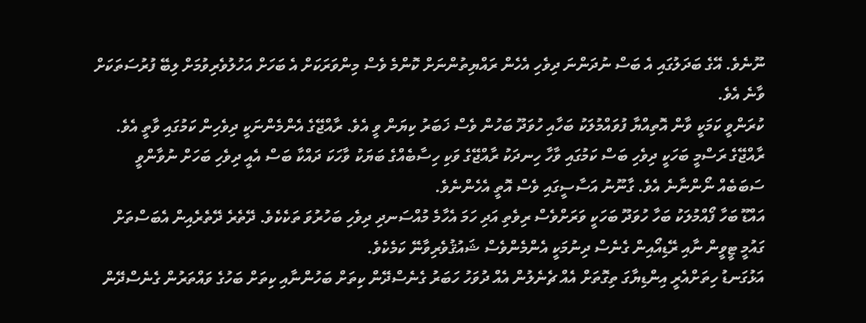ނޫނެވެ. އޭގެ ބަދަލުގައި އެ ބަސް ނުދަންނަ ދިވެހި އެހެން ރައްޔިތުންނަށް ކޮންމެ ވެސް މިންވަރަކަށް އެ ބަހަށް އަހުލުވެރިވުމަށް ލިބޭ ފުރުސަތަކަށް ވާނެ އެވެ.
ކުރަންވީ ކަމަކީ ވާން އޮތިއްޔާ ފުވައްމުލަކު ބަހާއި ހުވަދޫ ބަހުން ވެސް ޚަބަރު ކިޔަން ވީ އެވެ. ރާއްޖޭގެ އެންމެންނަކީ ދިވެހިން ކަމުގައި ވާތީ އެވެ. ރާއްޖޭގެ ރަސްމީ ބަހަކީ ދިވެހި ބަސް ކަމުގައި ވާހާ ހިނދަކު ރާއްޖޭގެ ވަކި ހިސާބެއްގެ ބަޔަކު ވާހަކަ ދައްކާ ބަސް އެއީ ދިވެހި ބަހަށް ނުވާންވީ ސަބަބެއް ނޯންނާނެ އެވެ. ގާނޫނު އަސާސީގައި ވެސް އޮތީ އެހެންނެވެ.
އައްޑޫ ބަހާ ފޯއްމުލަކު ބަހާ ހުވަދޫ ބަހަކީ ވަރަށްވެސް ރިވެތި އަދި ހަމަ އެހާމެ މުއްސަނދި ދިވެހި ބަހުރުވަ ތަކެކެވެ. ދޭތެރެ ދޭތެރެއިން އެބަސްތަށް ގައުމީ ޓީވީން ނާއި ރޭޑިއޯއިން ގެނެސް ދިނުމަކީ އެންމެންވެސް ޝައުޤުވެރިވާނޭ ކަމެކެވެ.
އަޅުގަނޑު ހިތަށްއެރީ އިންޑިޔާގަ ތިގޮތަށް އެއް ޗެނެލުން އެއް ދުވަހު ހަބަރު ގެނެސްދޭން ކިތަށް ބަހުންނާއި ކިތަށް ބަހުގެ ވައްތަރުން ގެނެސްދޭން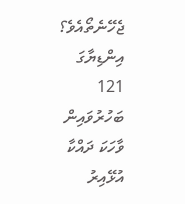ޖެހޭނެތޯއެވެ؟ އިންޑިޔާގަ 121 ބަހުރުވައިން ވާހަކަ ދައްކާ އުޅޭއިރު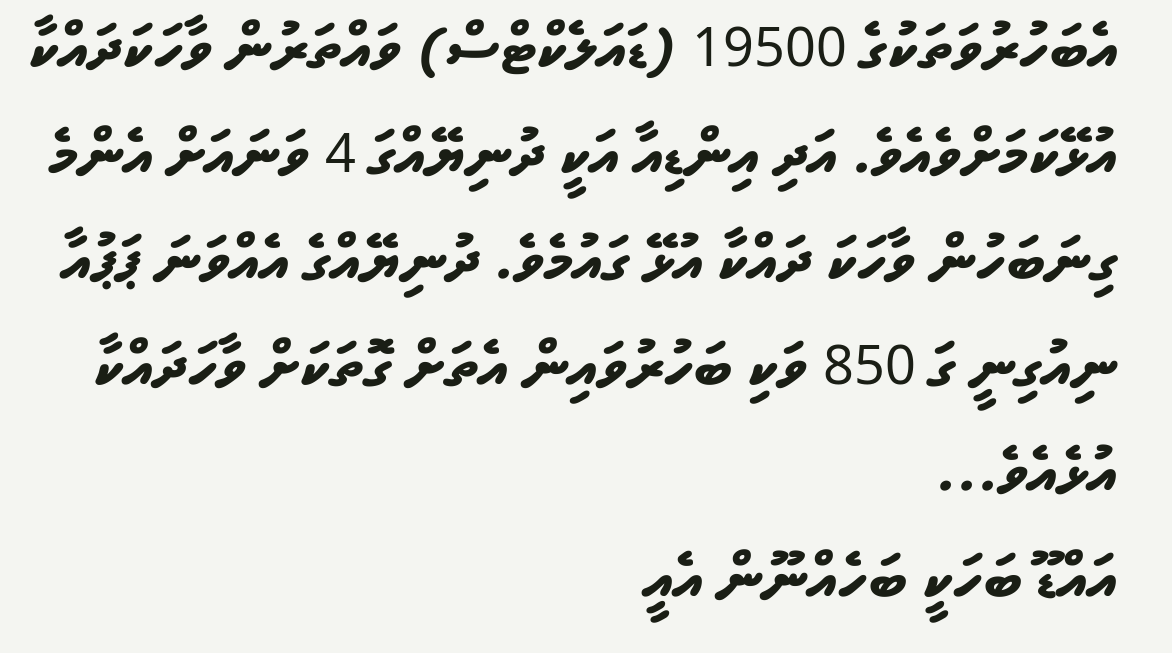އެބަހުރުވަތަކުގެ 19500 (ޑައަލެކްޓްސް) ވައްތަރުން ވާހަކަދައްކާ އުޅޭކަމަށްވެއެވެ. އަދި އިންޑިއާ އަކީ ދުނިޔޭއްގަ 4 ވަނައަށް އެންމެ ގިނަބަހުން ވާހަކަ ދައްކާ އުޅޭ ގައުމެވެ. ދުނިޔޭއްގެ އެއްވަނަ ޕަޕުއާ ނިއުގިނީ ގަ 850 ވަކި ބަހުރުވައިން އެތަށް ގޮތަކަށް ވާހަދައްކާ އުޅެއެވެ...
އައްޑޫ ބަހަކީ ބަހެއްނޫން އެއީ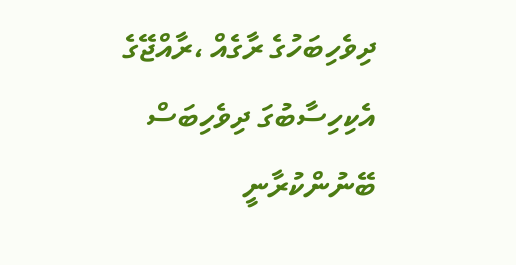ދިވެހިބަހުގެ ރާގެއް ،ރާއްޖޭގެ އެކިހިސާބުގަ ދިވެހިބަސް ބޭނުންކުރާނީ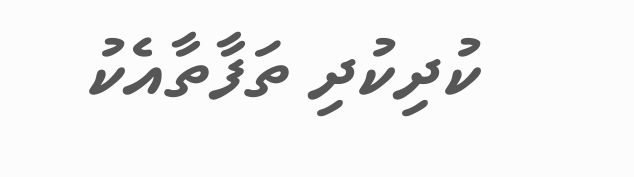ކުދިކުދި ތަފާތާއެކު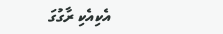އެކިއެކި ރާގުގަ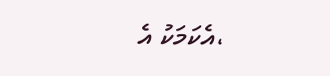،އެކަމަކު އެ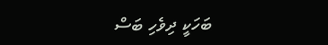ބަހަކީ ދިވެހި ބަސް